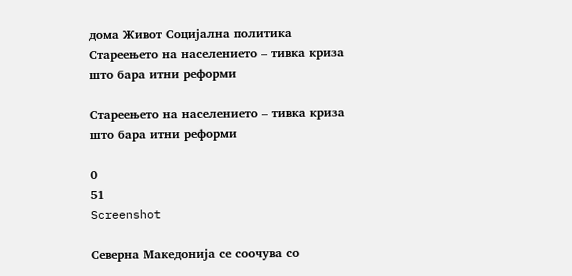дома Живот Социјална политика Стареењето на населението – тивка криза што бара итни реформи

Стареењето на населението – тивка криза што бара итни реформи

0
51
Screenshot

Северна Македонија се соочува со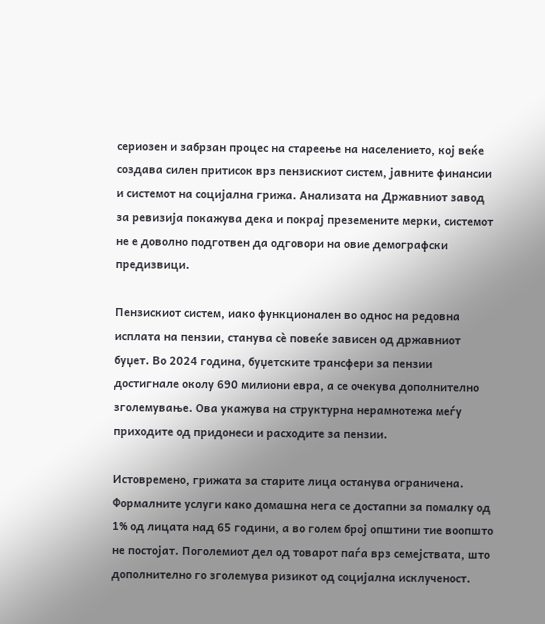сериозен и забрзан процес на стареење на населението, кој веќе создава силен притисок врз пензискиот систем, јавните финансии и системот на социјална грижа. Анализата на Државниот завод за ревизија покажува дека и покрај преземените мерки, системот не е доволно подготвен да одговори на овие демографски предизвици.

Пензискиот систем, иако функционален во однос на редовна исплата на пензии, станува сѐ повеќе зависен од државниот буџет. Во 2024 година, буџетските трансфери за пензии достигнале околу 690 милиони евра, а се очекува дополнително зголемување. Ова укажува на структурна нерамнотежа меѓу приходите од придонеси и расходите за пензии.

Истовремено, грижата за старите лица останува ограничена. Формалните услуги како домашна нега се достапни за помалку од 1% од лицата над 65 години, а во голем број општини тие воопшто не постојат. Поголемиот дел од товарот паѓа врз семејствата, што дополнително го зголемува ризикот од социјална исклученост.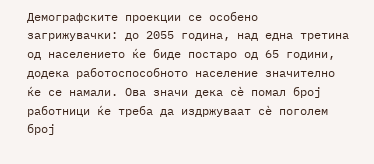Демографските проекции се особено загрижувачки: до 2055 година, над една третина од населението ќе биде постаро од 65 години, додека работоспособното население значително ќе се намали. Ова значи дека сѐ помал број работници ќе треба да издржуваат сѐ поголем број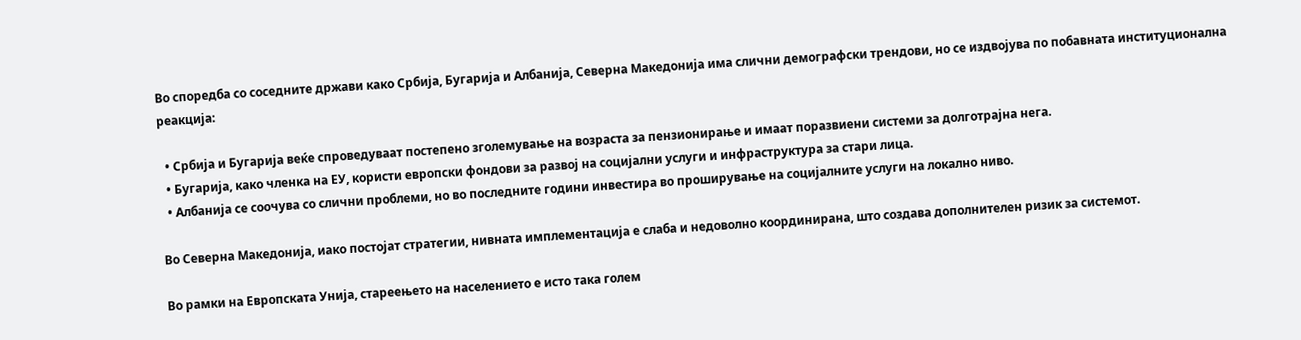Во споредба со соседните држави како Србија, Бугарија и Албанија, Северна Македонија има слични демографски трендови, но се издвојува по побавната институционална реакција:

  • Србија и Бугарија веќе спроведуваат постепено зголемување на возраста за пензионирање и имаат поразвиени системи за долготрајна нега.
  • Бугарија, како членка на ЕУ, користи европски фондови за развој на социјални услуги и инфраструктура за стари лица.
  • Албанија се соочува со слични проблеми, но во последните години инвестира во проширување на социјалните услуги на локално ниво.

Во Северна Македонија, иако постојат стратегии, нивната имплементација е слаба и недоволно координирана, што создава дополнителен ризик за системот.

Во рамки на Европската Унија, стареењето на населението е исто така голем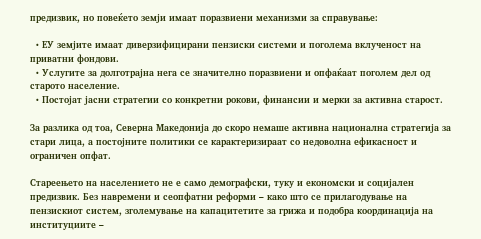предизвик, но повеќето земји имаат поразвиени механизми за справување:

  • ЕУ земјите имаат диверзифицирани пензиски системи и поголема вклученост на приватни фондови.
  • Услугите за долготрајна нега се значително поразвиени и опфаќаат поголем дел од старото население.
  • Постојат јасни стратегии со конкретни рокови, финансии и мерки за активна старост.

За разлика од тоа, Северна Македонија до скоро немаше активна национална стратегија за стари лица, а постојните политики се карактеризираат со недоволна ефикасност и ограничен опфат.

Стареењето на населението не е само демографски, туку и економски и социјален предизвик. Без навремени и сеопфатни реформи – како што се прилагодување на пензискиот систем, зголемување на капацитетите за грижа и подобра координација на институциите –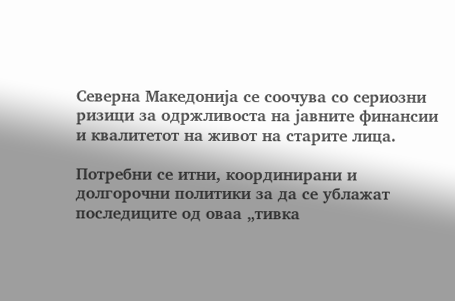Северна Македонија се соочува со сериозни ризици за одржливоста на јавните финансии и квалитетот на живот на старите лица.

Потребни се итни, координирани и долгорочни политики за да се ублажат последиците од оваа „тивка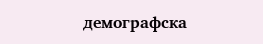демографска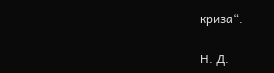криза“.

Н. Д.